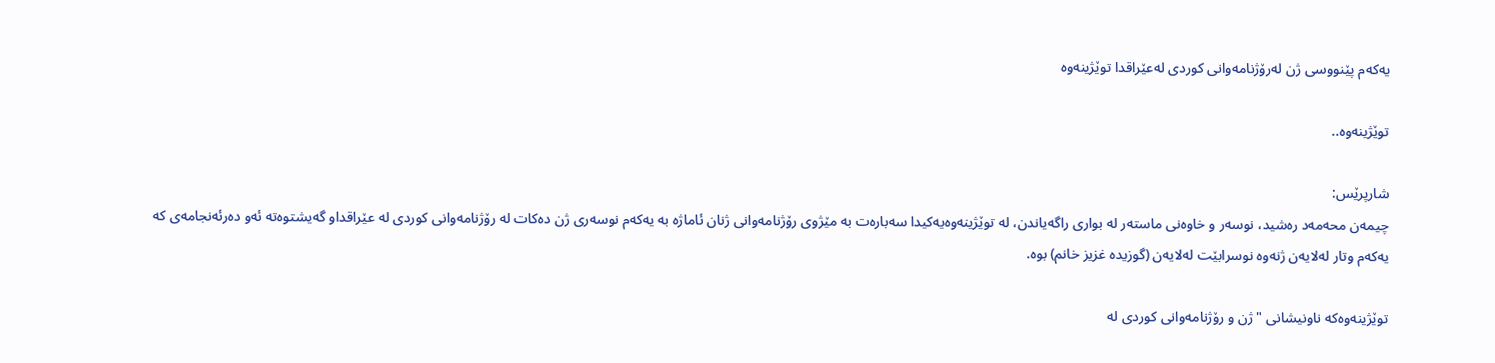یەكەم پێنووسی‌ ژن لەرۆژنامەوانی كوردی لەعێراقدا توێژینەوە

توێژینەوە..

شارپرێس:
چیمەن محەمەد رەشید، نوسەر و خاوەنی ماستەر لە بواری راگەیاندن، لە توێژینەوەیەكیدا سەبارەت بە مێژوی‌ رۆژنامەوانی‌ ژنان ئاماژە بە یەكەم نوسەری ژن دەكات لە رۆژنامەوانی كوردی لە عێراقداو گەیشتوەتە ئەو دەرئەنجامەی كە یەكەم وتار لەلایەن ژنەوە نوسرابێت لەلایەن (گوزیدە غزیز خانم) بوە.

توێژینەوەكە ناونیشانی‌ "ژن و رۆژنامەوانی‌ كوردی‌ لە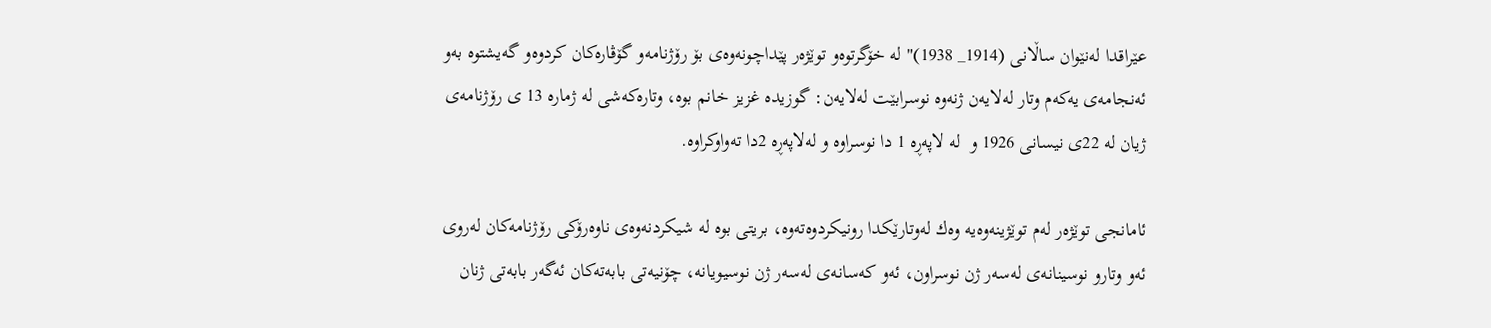عێراقدا لەنێوان ساڵانی‌ (1914_ 1938)" لە خۆگرتوەو توێژەر پێداچونەوەی‌ بۆ رۆژنامەو گۆڤارەكان كردوەو گەیشتوە بەو ئەنجامەی یەكەم وتار لەلایەن ژنەوە نوسرابێت لەلایەن: گوزیدە غزیز خانم بوە، وتارەكەشی‌ لە ژمارە 13 ی‌ رۆژنامەی‌ ژیان لە 22ی‌ نیسانی‌ 1926 و  لە لاپەڕە 1 دا نوسراوە و لەلاپەڕە 2دا تەواوكراوە.

ئامانجی‌ توێژەر لەم توێژینەوەیە وەك لەوتارێكدا رونیكردوەتەوە، بریتی‌ بوه ‌لە شیكردنەوەی‌ ناوەرۆكی‌ رۆژنامەكان لەروی‌ ئەو وتارو نوسینانەی‌ لەسەر ژن نوسراون، ئەو كەسانەی‌ لەسەر ژن نوسیویانە، چۆنیەتی‌ بابەتەكان ئەگەر بابەتی‌ ژنان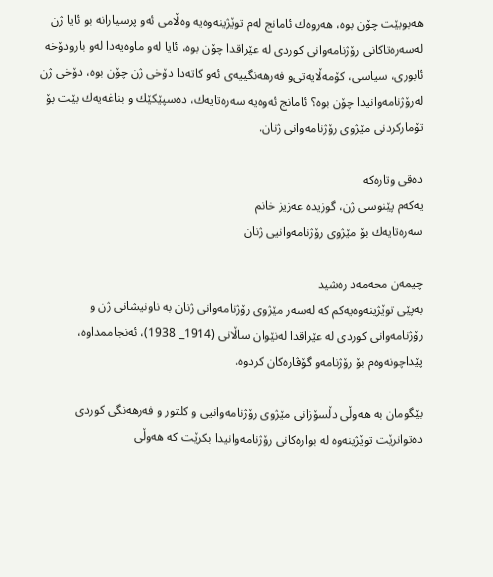هەبوبێت چۆن بوە، هەروەك ئامانج لەم توێژینەوەیە وەڵامی‌ ئەو پرسیارانە بو ئایا ژن لەسەرەتاكانی‌ رۆژنامەوانی‌ كوردی‌ لە عێراقدا چۆن بوە، ئایا لەو ماوەیەدا لەو‌ بارودۆخە‌ ئابوری‌، سیاسی‌، كۆمەڵایەتی‌و فەرهەنگییەی‌ ئەو كاتەدا دۆخی‌ ژن چۆن بوە، دۆخی‌ ژن لەرۆژنامەوانیدا چۆن بوە؟ ئامانج ئەوەیە سەرەتایەك، دەسپێكێك و بناغەیەك بێت بۆ تۆماركردنی‌ مێژوی‌ رۆژنامەوانی‌ ژنان.

دەقی وتارەكە
یەكەم پێنوسی‌ ژن، گوزیدە عەزیز خانم
سەرەتایەك بۆ مێژوی‌ رۆژنامەوانیی‌ ژنان

چیمەن محەمەد رەشید
بەپێی توێژینەوەیەكم كە لەسەر مێژوی‌ رۆژنامەوانی‌ ژنان بە ناونیشانی‌ ژن و رۆژنامەوانی‌ كوردی‌ لە عێراقدا لەنێوان ساڵانی‌ (1914_ 1938)، ئەنجاممداوە، پێداچونەوەم بۆ رۆژنامەو گۆڤارەكان كردوە.

بێگومان بە هەوڵی‌ دڵسۆزانی‌ مێژوی‌ رۆژنامەوانیی‌ و كلتور و فەرهەنگی‌ كوردی‌ دەتوانرێت توێژینەوە لە بوارەكانی‌ رۆژنامەوانیدا بكرێت كە هەوڵی‌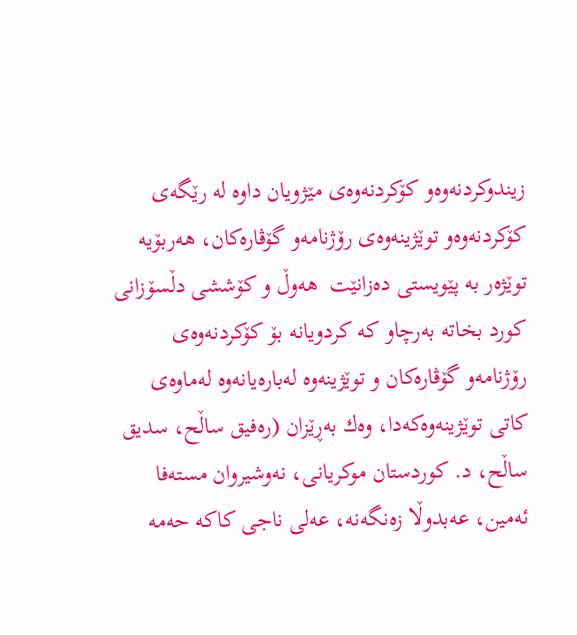زیندوكردنەوەو كۆكردنەوەی‌ مێژویان داوە له ‌رێگەی‌ كۆكردنەوەو توێژینەوەی‌ رۆژنامەو گۆڤارەكان، هەربۆیە توێژەر بە پێویستی‌ دەزانێت  هەوڵ و كۆششی‌ دڵسۆزانی‌ كورد بخاتە بەرچاو كە كردویانە بۆ كۆكردنەوەی‌ رۆژنامەو گۆڤارەكان و توێژینەوە لەبارەیانەوه لەماوەی كاتی توێژینەوەكەدا،‌ وەك بەڕێزان (رەفیق ساڵح، سدیق ساڵح، د. كوردستان موكریانی‌، نەوشیروان مستەفا ئەمین، عەبدوڵا زەنگەنە، عەلی‌ ناجی‌ كاكە حەمە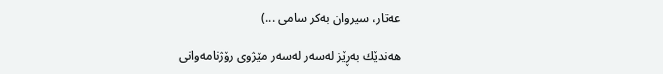عەتار، سیروان بەكر سامی‌ ...)

هەندێك بەڕێز لەسەر لەسەر مێژوی‌ رۆژنامەوانی‌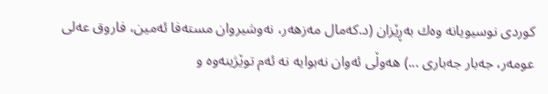كوردی‌ نوسیویانە وەك بەڕێزان (د.كەمال مەزهەر، نەوشیروان مستەفا ئەمین، فاروق عەلی‌ عومەر، جەبار جەباری‌ ...) هەوڵی‌ ئەوان نەبوایە نە ئەم توێژینەوە و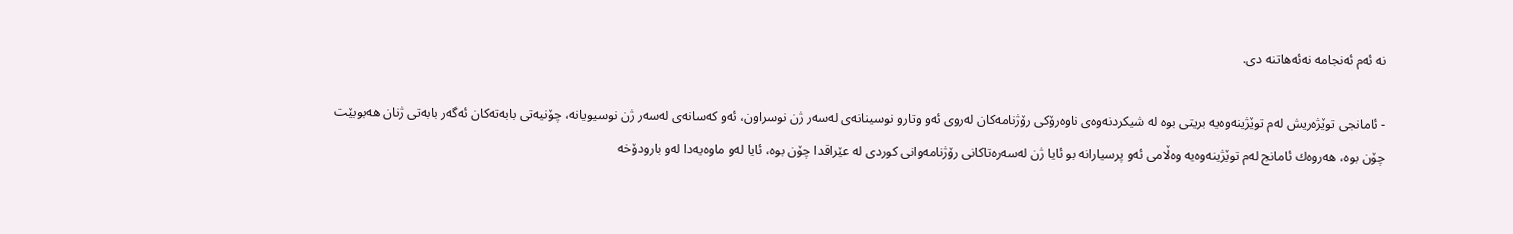نە ئەم ئەنجامه ‌نەئەهاتنە دی‌.

- ئامانجی‌ توێژەریش لەم توێژینەوەیە بریتی‌ بوه ‌لە شیكردنەوەی‌ ناوەرۆكی‌ رۆژنامەكان لەروی‌ ئەو وتارو نوسینانەی‌ لەسەر ژن نوسراون، ئەو كەسانەی‌ لەسەر ژن نوسیویانە، چۆنیەتی‌ بابەتەكان ئەگەر بابەتی‌ ژنان هەبوبێت چۆن بوە، هەروەك ئامانج لەم توێژینەوەیە وەڵامی‌ ئەو پرسیارانە بو ئایا ژن لەسەرەتاكانی‌ رۆژنامەوانی‌ كوردی‌ لە عێراقدا چۆن بوە، ئایا لەو ماوەیەدا لەو‌ بارودۆخە‌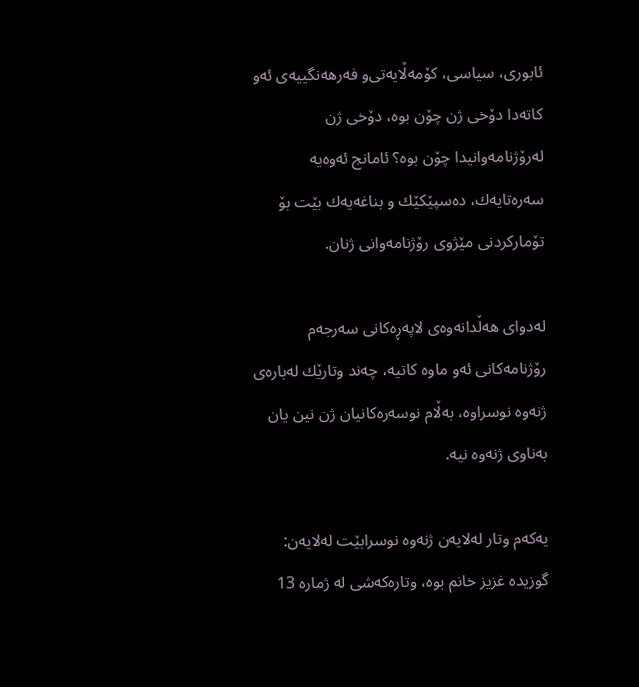ئابوری‌، سیاسی‌، كۆمەڵایەتی‌و فەرهەنگییەی‌ ئەو كاتەدا دۆخی‌ ژن چۆن بوە، دۆخی‌ ژن لەرۆژنامەوانیدا چۆن بوە؟ ئامانج ئەوەیە سەرەتایەك، دەسپێكێك و بناغەیەك بێت بۆ تۆماركردنی‌ مێژوی‌ رۆژنامەوانی‌ ژنان.

لەدوای‌ هەڵدانەوەی‌ لاپەڕەكانی‌ سەرجەم رۆژنامەكانی‌ ئەو ماوه ‌كاتیه،‌ چەند وتارێك لەبارەی‌ ژنەوە نوسراوە، بەڵام نوسەرەكانیان ژن نین یان بەناوی‌ ژنەوە نیە.

یەكەم وتار لەلایەن ژنەوە نوسرابێت لەلایەن: گوزیدە غزیز خانم بوە، وتارەكەشی‌ لە ژمارە 13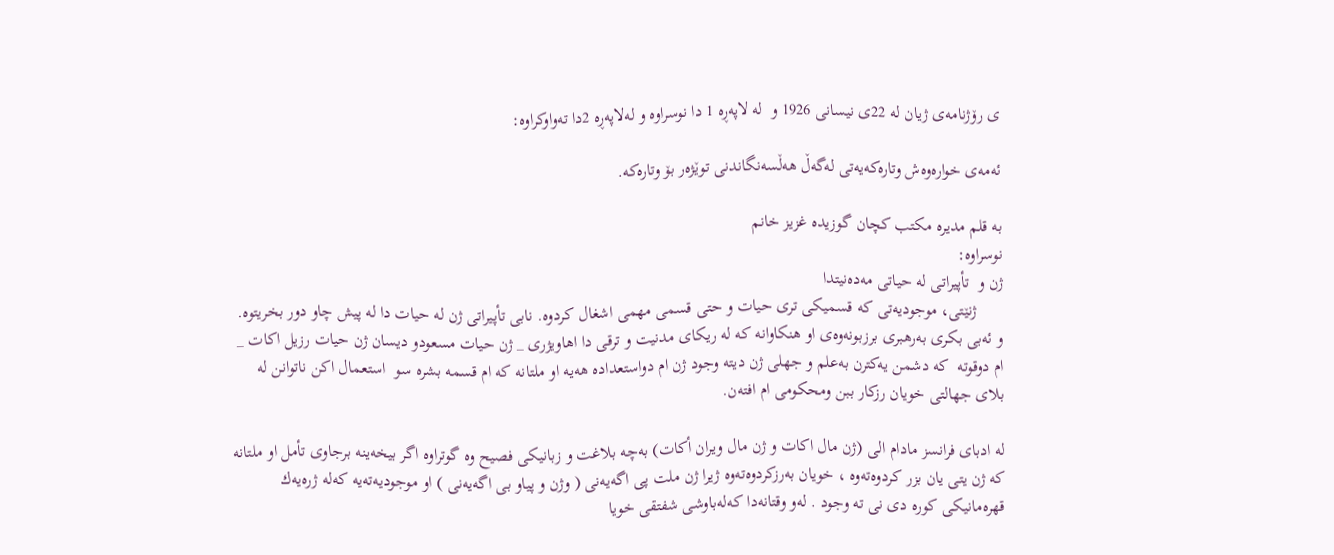ی‌ رۆژنامەی‌ ژیان لە 22ی‌ نیسانی‌ 1926 و  لە لاپەڕە 1 دا نوسراوە و لەلاپەڕە 2دا تەواوكراوە:

ئەمەی‌ خوارەوەش وتارەكەیەتی‌ لەگەڵ هەڵسەنگاندنی‌ توێژەر بۆ وتارەكە.

بە قلم مدیرە مكتب كچان گوزیدە غزیز خانم
نوسراوە:
ژن و  تأپیراتی‌ لە حیاتی‌ مەدەنیتدا
      ژنێتی‌، موجودیەتی‌ كە قسمیكی‌ تری‌ حیات و حتی‌ قسمی‌ مهمی‌ اشغال كردوە. نابی‌ تأپیراتی‌ ژن لە حیات دا لە پیش چاو دور بخریتوە. و ئەبی‌ بكری‌ بەرهبری‌ برزبونەوەی‌ او هنكاوانە كە لە ریكای‌ مدنیت و ترقی‌ دا اهاویژری‌ _ ژن حیات مسعودو دیسان ژن حیات رزیل اكات _ ام دوقوتە  كە دشمن یەكترن بەعلم و جهلی‌ ژن دیتە وجود ژن ام دواستعدادە هەیە او ملتانە كە ام قسمە بشرە سو  استعمال اكن ناتوانن لە بلای‌ جهالتی‌ خویان رزكار ببن ومحكومی‌ ام افتەن.

لە ادبای‌ فرانسز مادام الی‌ (ژن مال اكات و ژن مال ویران أكات) بەچە بلاغت و زبانیكی‌ فصیح وە گوتراوە اگر بیخەینە برجاوی‌ تأمل او ملتانە كە ژن یتی‌ یان بزر كردوەتەوە ، خویان بەرزكردوەتەوە ژیرا ژن ملت پی‌ اگەیەنی‌ ( وژن و پیاو بی‌ اگەیەنی‌ ) او موجودیەتەیە كەلە ژرەیەك قهرەمانیكی‌ كورە دی‌ نی‌ تە وجود . لەو وقتانەدا كەلەباوشی‌ شفتقی‌ خویا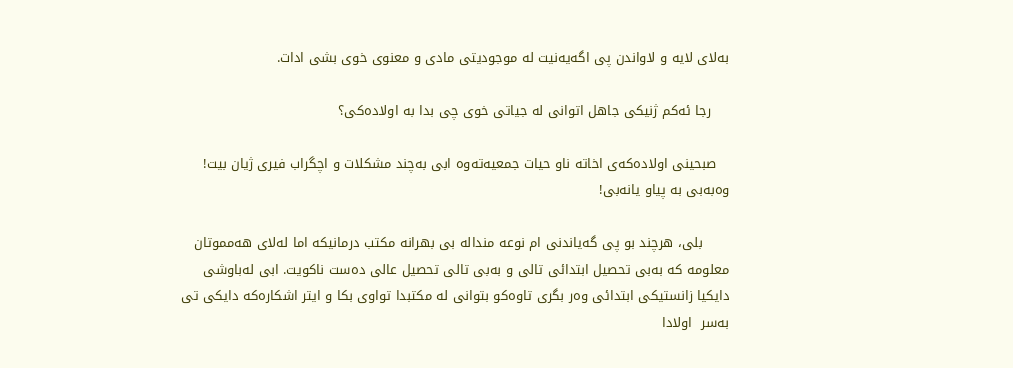بەلای‌ لایە و لاواندن پی‌ اگەیەنیت لە موجودیتی‌ مادی‌ و معنوی‌ خوی‌ بشی‌ ادات.

    رجا ئەكم ژنیكی‌ جاهل اتوانی‌ لە جیاتی‌ خوی‌ چی‌ بدا بە اولادەكی‌؟

   صبحینی‌ اولادەكەی‌ اخاتە ناو حیات جمعیەتەوە ابی‌ بەچند مشكلات و اچگراب فیری‌ ژیان بیت! وەبەبی‌ بە پیاو یانەبی‌!

      بلی‌، هرچند بو پی‌ گەیاندنی‌ ام نوعە مندالە بی‌ بهرانە مكتب درمانیكە اما لەلای‌ هەمموتان معلومە كە بەبی‌ تحصیل ابتدائی‌ تالی‌ و بەبی‌ تالی‌ تحصیل عالی‌ دەست ناكویت. ابی‌ لەباوشی‌ دایكیا زانستیكی‌ ابتدائی‌ وەر بگری‌ تاوەكو بتوانی‌ لە مكتبدا تواوی‌ بكا و ایتر اشكارەكە دایكی تی‌ بەسر  اولادا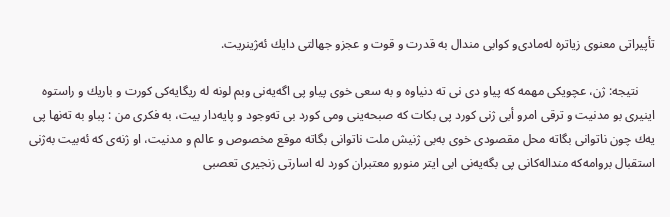تأپیراتی‌ معنوی‌ زیاترە لەمادی‌و كوابی‌ مندال بە قدرت و قوت و عجزو جهالتی‌ دایك ئەژینریت.

     نتیجە: ژن، عچویكی‌ مهمە كە پیاو دی‌ نی‌ تە دنیاوە و بە سعی‌ خوی‌ پیاو پی‌ اگەیەنی‌ وبم لونە لە ریگایەكی‌ كورت و باریك و راستوە اینیری‌ بو مدنیت و ترقی‌ امرو أبی‌ ژنی‌ كورد پی‌ بكات كە صبحەینی‌ ومی‌ كورد بی‌ تەوجود و پایەدار بیت، بە فكری‌ من : پباو بە تەنها پی‌ یەك چون ناتوانی‌ بگاتە محل مقصودی‌ خوی‌ بەبی‌ ژنیش ملت ناتوانی‌ بگاتە موقع مخصوص و عالم و مدنیت، او ژنەی‌ كە ئەبیت بەژنی‌ استقبال بروامەكە مندالەكانی‌ پی‌ بگەیەنی‌ ابی‌ ایتر منورو معتبران كورد لە اسارتی‌ زنجیری‌ تعصبی‌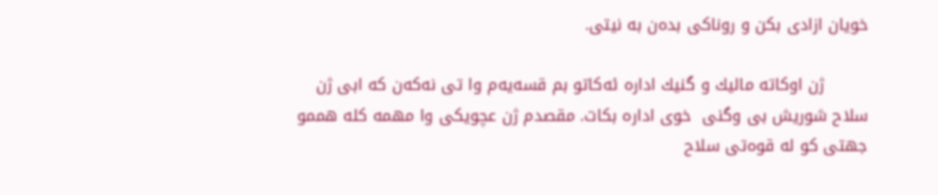خویان ازادی‌ بكن و روناكی‌ بدەن بە نیتی‌.

        ژن اوكاتە مالیك و گنیك ادارە ئەكاتو بم قسەیەم وا تی‌ نەكەن كە ابی‌ ژن سلاح شوریش بی وگنی‌  خوی‌ ادارە بكات. مقصدم ژن عچویكی‌ وا مهمە كلە هممو جهتی‌ كو لە قوەتی‌ سلاح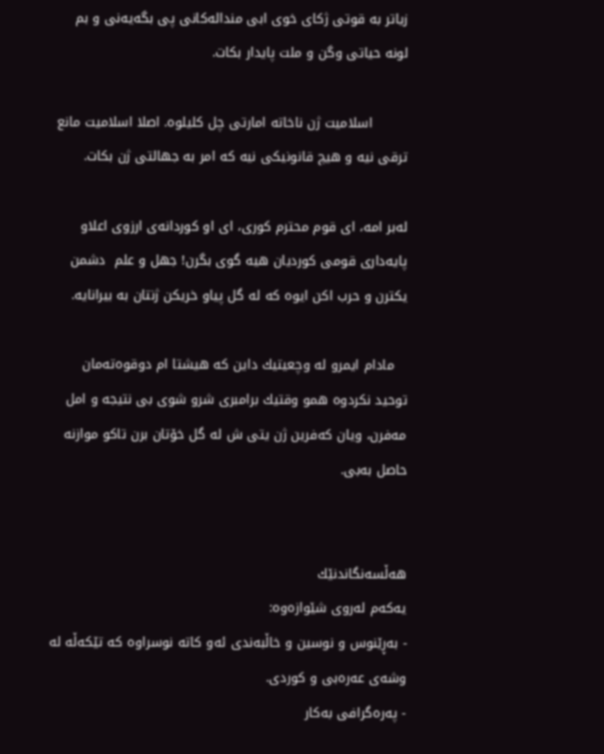زیاتر بە قوتی‌ ژكای‌ خوی‌ ابی‌ مندالەكانی‌ پی‌ بگەیەنی‌ و بم لونە حیاتی‌ وگن و ملت پایدار بكات.

        اسلامیت ژن ناخاتە امارتی‌ چل كلیلوە. اصلا اسلامیت مانع ترقی‌ نیە و هیچ قانونیكی‌ نیە كە امر بە جهالتی‌ ژن بكات.

لەبر امە، ای‌ قوم محترم كوری، ای‌ او كوردانەی‌ ارزوی‌ اعلاو پایەداری‌ قومی‌ كوردیان هیە گوی‌ بگرن! جهل و علم  دشمن یكترن و حرب اكن ایوە كە لە گل پیاو خریكن ژنتان بە بیرانایە.

   مادام ایمرو لە وچعیتیك داین كە هیشتا ام دوقوەتەمان توحید نكردوە همو وقتیك برامبری‌ شرو شوی‌ بی‌ نتیجە و امل مەفرن، ویان كەفرین ژن یتی‌ ش لە گل خۆتان برن تاكو موازنە حاصل بەبی‌.


هەڵسەنگاندنێك
یەكەم لەروی‌ شێوازەوە:
- بەڕێنوس و نوسین و خاڵبەندی‌ ئەو كاتە نوسراوە كە تێكەڵە لە وشەی‌ عەرەبی‌ و كوردی‌.
- پەرەگرافی‌ بەكار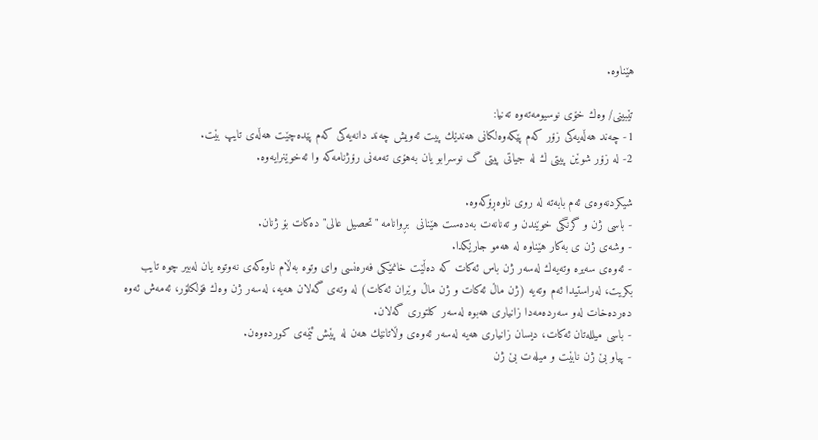هێناوە.

تێبینی‌/ وەك خۆی‌ نوسیومەتەوە تەنیا:
1- چەند هەڵەیەكی‌ زۆر كەم پێكەوەلكانی‌ هەندێك پیت ئەویش چەند دانەیەكی‌ كەم پێدەچێت هەڵەی‌ تایپ بێت.
2- لە زۆر شوێن پیتی‌ ك لە جیاتی‌ پیتی‌ گ نوسرابو یان بەهۆی‌ تەمەنی‌ رۆژنامەكە وا ئەخوێنرایەوە.

شیكردنەوەی‌ ئەم بابەتە لە روی‌ ناوەڕۆكەوە.
- باسی‌ ژن و گرنگی‌ خوێندن و تەنانەت بەدەست هێنانی‌  بڕوانامە "تحصیل عالی‌" دەكات بۆ ژنان.
- وشەی‌ ژن ی‌ بەكار هێناوە لە هەمو جارێكدا.
- ئەوەی‌ سەیرە وتەیەك لەسەر ژن باس ئەكات كە دەڵێت خانمێكی‌ فەرەنسی‌ وای‌ وتوە بەڵام ناوەكەی‌ نەوتوە یان لەبیر چوە تایب بكریت، لەراستیدا ئەم وتەیە (ژن ماڵ ئەكات و ژن ماڵ وێران ئەكات) لە وتەی‌ گەلان‌ هەیه، لەسەر ژن وەك فۆلكلۆر، ئەمەش ئەوە دەردەخات لەو سەردەمەدا زانیاری‌ هەبوە لەسەر كلتوری‌ گەلان.
- باسی‌ میللەتان ئەكات، دیسان زانیاری‌ هەیە لەسەر ئەوەی‌ وڵاتانێك هەن لە پێش ئێمەی‌ كوردەوەن.
- پیاو بێ‌ ژن نابێت و میلەت بێ‌ ژن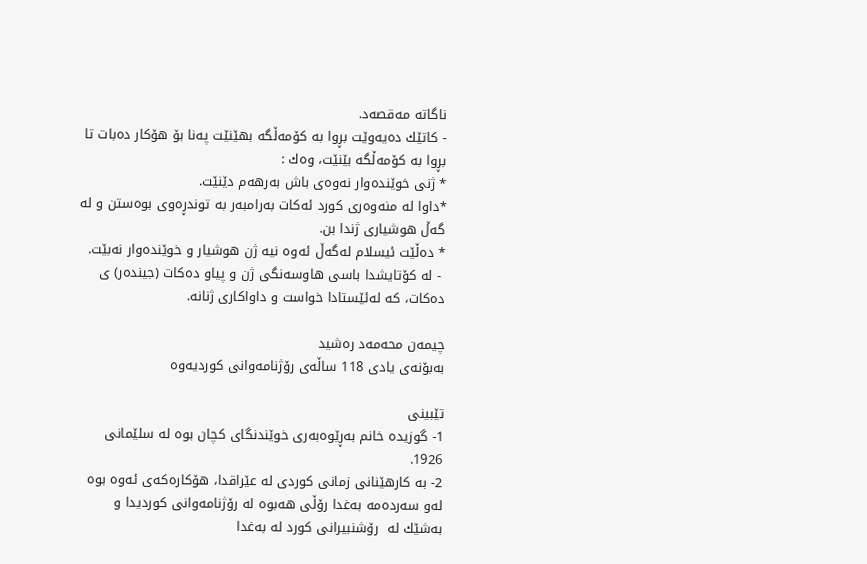ناگاتە مەقصەد.
- كاتێك دەیەوێت بڕوا بە كۆمەڵگە بهێنێت پەنا بۆ هۆكار دەبات تا بڕوا بە كۆمەڵگە بێنێت، وەك :
* ژنی‌ خوێندەوار نەوەی‌ باش بەرهەم دێنێت.
*داوا لە منەوەری‌ كورد ئەكات بەرامبەر بە توندڕەوی‌ بوەستن و لە گەڵ هوشیاری‌ ژندا بن.
* دەڵێت ئیسلام لەگەڵ ئەوە نیە ژن هوشیار و خوێندەوار نەبێت.
 - لە كۆتایشدا باسی‌ هاوسەنگی‌ ژن و پیاو دەكات (جیندەر) ی‌ دەكات، كه ‌لەئێستادا خواست و داواكاری‌ ژنانە.

چیمەن محەمەد رەشید
بەبۆنەی‌ یادی‌ 118 ساڵەی‌ رۆژنامەوانی‌ كوردیەوە

تێبینی‌
1- گوزیدە خانم بەڕێوەبەری‌ خوێندنگای‌ كچان بوە لە سلێمانی‌ 1926.
2- بە كارهێنانی‌ زمانی‌ كوردی‌ لە عێراقدا، هۆكارەكەی‌ ئەوە بوە لەو سەردەمە بەغدا رۆڵی‌ هەبوە لە رۆژنامەوانی‌ كوردیدا و بەشێك لە  رۆشنبیرانی‌ كورد لە بەغدا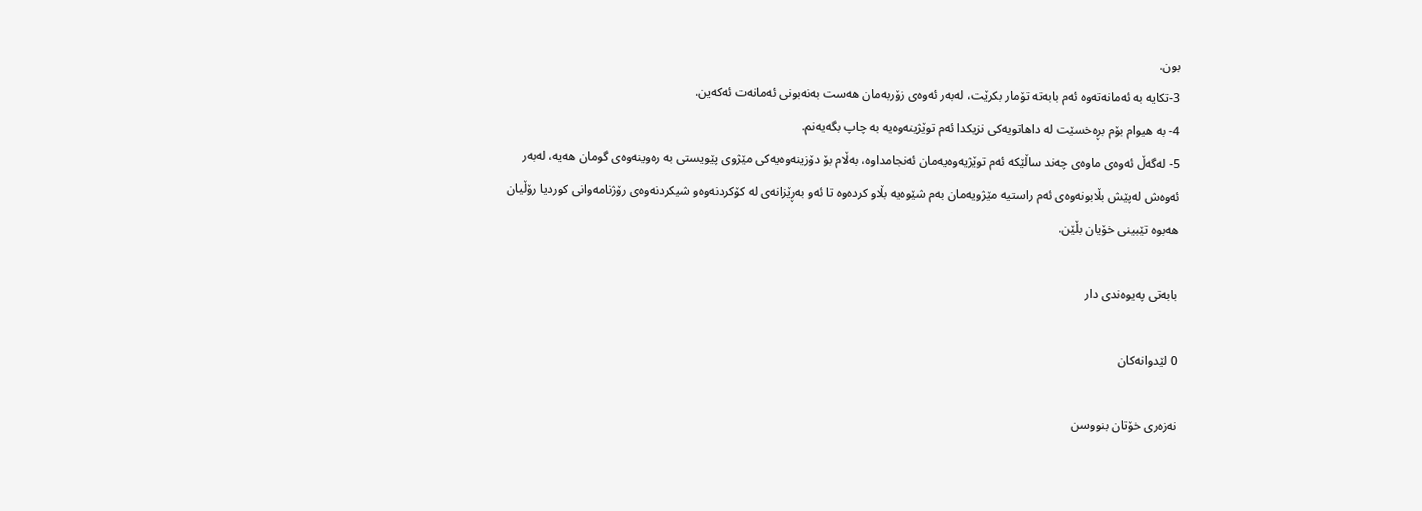بون.
3-تكایە بە ئەمانەتەوە ئەم بابەتە تۆمار بكرێت، لەبەر ئەوەی‌ زۆربەمان هەست بەنەبونی‌ ئەمانەت ئەكەین.
4- بە هیوام بۆم بڕەخسێت لە داهاتویەكی‌ نزیكدا ئەم توێژینەوەیە بە چاپ بگەیەنم.
5- لەگەڵ ئەوەی‌ ماوەی‌ چەند ساڵێكە ئەم توێژیەوەیەمان ئەنجامداوە، بەڵام بۆ دۆزینەوەیەكی‌ مێژوی‌ پێویستی‌ بە رەوینەوەی‌ گومان هەیە، لەبەر ئەوەش لەپێش بڵابونەوەی‌ ئەم راستیە مێژویەمان بەم شێوەیە بڵاو كردەوە تا ئەو بەڕێزانەی‌ لە كۆكردنەوەو شیكردنەوەی‌ رۆژنامەوانی‌ كوردیا رۆڵیان هەبوە تێبینی‌ خۆیان بڵێن.

بابەتی پەیوەندی دار

0 لێدوانەکان

نەزەری خۆتان بنووسن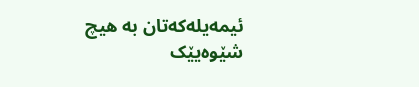ئیمەیلەکەتان بە هیچ شێوەیێک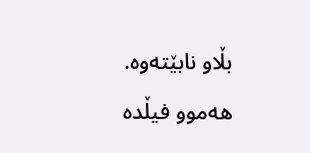بڵاو نابێتەوە. هەموو فیڵدە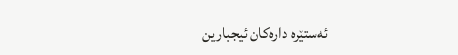ئەستێرە دارەکان ئیجبارین